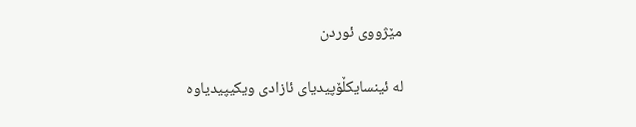مێژووی ئوردن

لە ئینسایکڵۆپیدیای ئازادی ویکیپیدیاوە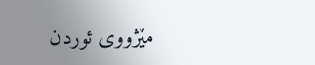مێژووی ئوردن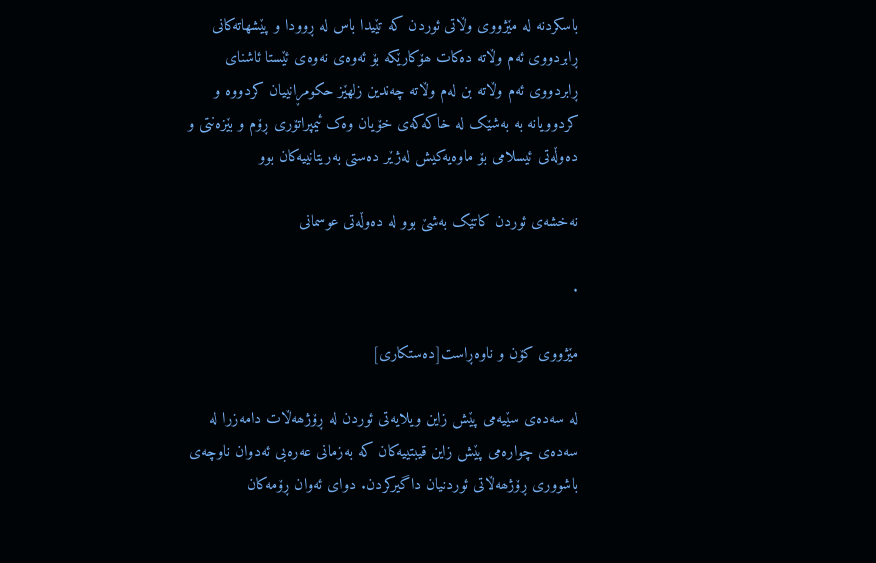باسکردنە لە مێژووی وڵاتی ئوردن کە تێیدا باس لە ڕوودا و پێشھاتەکانی ڕابردووی ئەم وڵاتە دەکات ھۆکارێکە بۆ ئەوەی نەوەی ئێستا ئاشنای ڕابردووی ئەم وڵاتە بن لەم وڵاتە چەندین زلھێز حکومڕانییان کردووە و کردوویانە بە بەشێک لە خاکەکەی خۆیان وەک ئیمپراتۆری ڕۆم و بێزەنتی و دەوڵەتی ئیسلامی بۆ ماوەیەکیش لەژێر دەستی بەریتانییەکان بوو

نەخشەی ئوردن کاتێک بەشێ بوو لە دەوڵەتی عوسمانی

.

مێژووی کۆن و ناوەڕاست[دەستکاری]

لە سەدەی سێیەمی پێش زاین ویلایەتی ئوردن لە ڕۆژھەڵات دامەزرا لە سەدەی چوارەمی پێش زاین قیبتییەکان کە بەزمانی عەرەبی ئەدوان ناوچەی باشووری ڕۆژھەڵاتی ئوردنیان داگیرکردن. دوای ئەوان ڕۆمەکان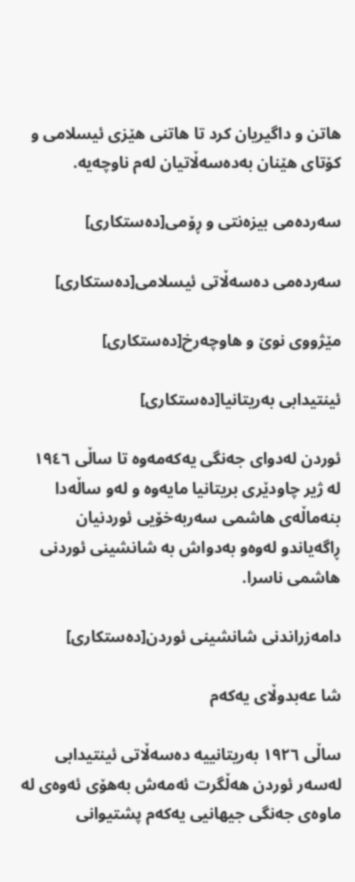ھاتن و داگیریان کرد تا ھاتنی ھێزی ئیسلامی و کۆتای ھێنان بەدەسەڵاتیان لەم ناوچەیە.

سەردەمی بیزەنتی و ڕۆمی[دەستکاری]

سەردەمی دەسەڵاتی ئیسلامی[دەستکاری]

مێژووی نوێ و ھاوچەرخ[دەستکاری]

ئینتیدابی بەریتانیا[دەستکاری]

ئوردن لەدوای جەنگی یەکەمەوە تا ساڵی ١٩٤٦ لە ژیر چاودێری بریتانیا مایەوە و لەو ساڵەدا بنەماڵەی ھاشمی سەربەخۆیی ئوردنیان ڕاگەیاندو لەوەو بەدواش بە شانشینی ئوردنی ھاشمی ناسرا.

دامەزراندنی شانشینی ئوردن[دەستکاری]

شا عەبدوڵای یەکەم

ساڵی ١٩٢٦ بەریتانییە دەسەڵاتی ئینتیدابی لەسەر ئوردن ھەڵگرت ئەمەش بەھۆی ئەوەی لە ماوەی جەنگی جیھانیی یەکەم پشتیوانی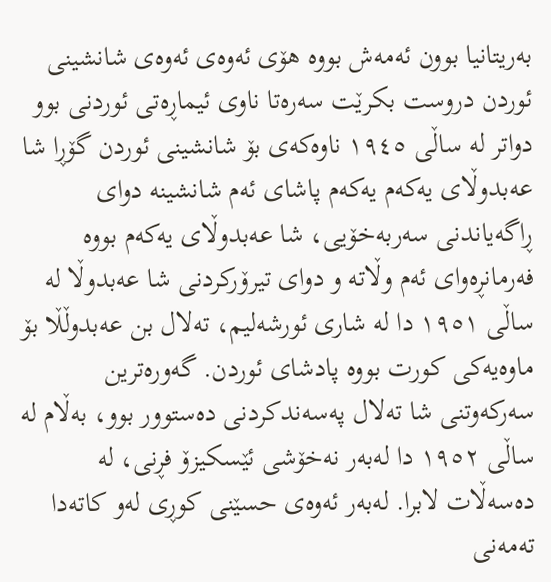بەریتانیا بوون ئەمەش بووە ھۆی ئەوەی ئەوەی شانشینی ئوردن دروست بکرێت سەرەتا ناوی ئیماڕەتی ئوردنی بوو دواتر لە ساڵی ١٩٤٥ ناوەکەی بۆ شانشینی ئوردن گۆڕا شا عەبدوڵای یەکەم یەکەم پاشای ئەم شانشینە دوای ڕاگەیاندنی سەربەخۆیی، شا عەبدوڵای یەکەم بووە فەرمانڕەوای ئەم وڵاتە و دوای تیرۆرکردنی شا عەبدوڵا لە ساڵی ١٩٥١ دا لە شاری ئورشەلیم، تەلال بن عەبدوڵڵا بۆ ماوەیەکی کورت بووە پادشای ئوردن. گەورەترین سەرکەوتنی شا تەلال پەسەندکردنی دەستوور بوو، بەڵام لە ساڵی ١٩٥٢ دا لەبەر نەخۆشی ئێسکیزۆ فڕنی، لە دەسەڵات لابرا. لەبەر ئەوەی حسێنی کوڕی لەو کاتەدا تەمەنی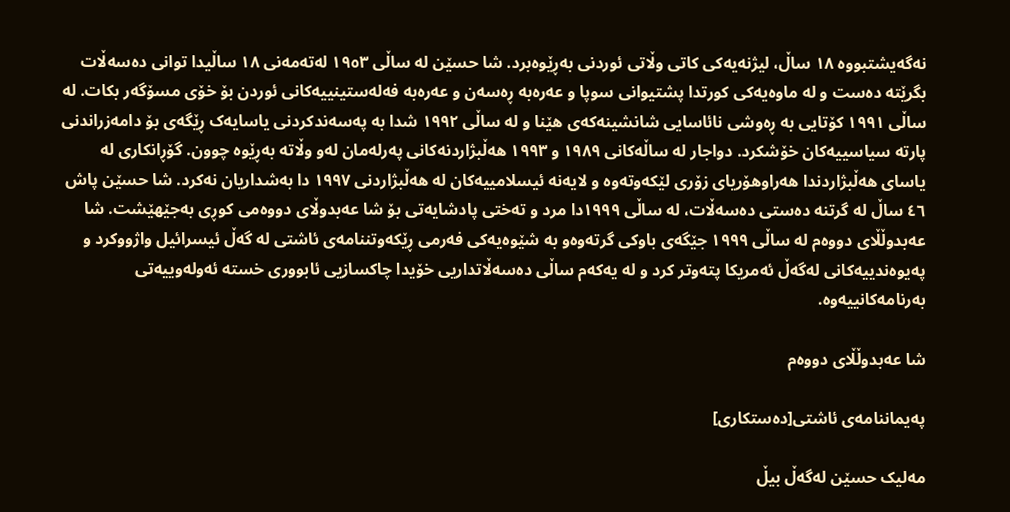نەگەیشتبووە ١٨ ساڵ، لیژنەیەکی کاتی وڵاتی ئوردنی بەڕێوەبرد. شا حسێن لە ساڵی ١٩٥٣ لەتەمەنی ١٨ ساڵیدا توانی دەسەڵات بگرێتە دەست و لە ماوەیەکی کورتدا پشتیوانی سوپا و عەرەبە ڕەسەن و عەرەبە فەلەستینییەکانی ئوردن بۆ خۆی مسۆگەر بکات. لە ساڵی ١٩٩١ کۆتایی بە ڕەوشی نائاسایی شانشینەکەی ھێنا و لە ساڵی ١٩٩٢ شدا بە پەسەندکردنی یاسایەک ڕێگەی بۆ دامەزراندنی پارتە سیاسییەکان خۆشکرد. دواجار لە ساڵەکانی ١٩٨٩ و ١٩٩٣ ھەڵبژاردنەکانی پەرلەمان لەو وڵاتە بەڕێوە چوون. گۆڕانکاری لە یاسای ھەڵبژاردندا ھەراوھۆریای زۆری لێکەوتەوە و لایەنە ئیسلامییەکان لە ھەڵبژاردنی ١٩٩٧ دا بەشداریان نەکرد. شا حسێن پاش ٤٦ ساڵ لە گرتنە دەستی دەسەڵات، لە ساڵی ١٩٩٩دا مرد و تەختی پادشایەتی بۆ شا عەبدوڵای دووەمی کوڕی بەجێھێشت. شا عەبدوڵڵای دووەم لە ساڵی ١٩٩٩ جێگەی باوکی گرتەوەو بە شێوەیەکی فەرمی ڕێکەوتننامەی ئاشتی لە گەڵ ئیسرائیل واژووکرد و پەیوەندییەکانی لەگەڵ ئەمریکا پتەوتر کرد و لە یەکەم ساڵی دەسەڵاتداریی خۆیدا چاکسازیی ئابووری خستە ئەولەوییەتی بەرنامەکانییەوە.

شا عەبدوڵڵای دووەم

پەیماننامەی ئاشتی[دەستکاری]

مەلیک حسێن لەگەڵ بیڵ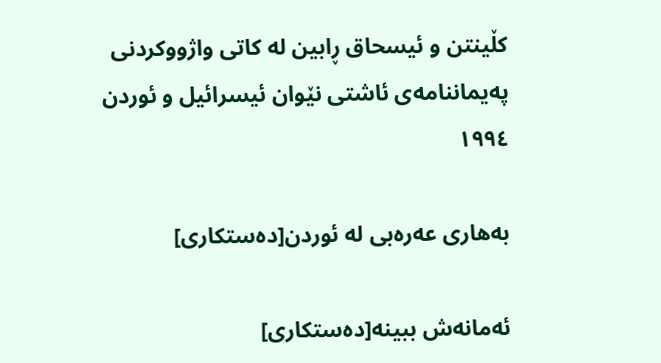کڵینتن و ئیسحاق ڕابین لە کاتی واژووکردنی پەیماننامەی ئاشتی نێوان ئیسرائیل و ئوردن ١٩٩٤

بەھاری عەرەبی لە ئوردن[دەستکاری]

ئەمانەش ببینە[دەستکاری]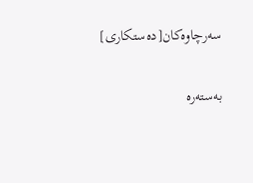سەرچاوەکان[دەستکاری]


بەستەرە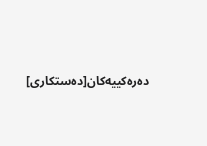دەرەکییەکان[دەستکاری]